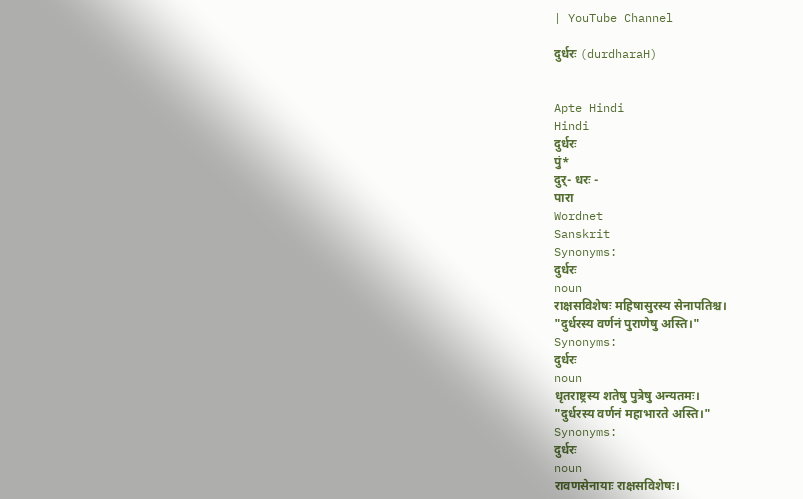| YouTube Channel

दुर्धरः (durdharaH)


Apte Hindi
Hindi
दुर्धरः
पुं*
दुर्- धरः -
पारा
Wordnet
Sanskrit
Synonyms:
दुर्धरः
noun
राक्षसविशेषः महिषासुरस्य सेनापतिश्च।
"दुर्धरस्य वर्णनं पुराणेषु अस्ति।"
Synonyms:
दुर्धरः
noun
धृतराष्ट्रस्य शतेषु पुत्रेषु अन्यतमः।
"दुर्धरस्य वर्णनं महाभारते अस्ति।"
Synonyms:
दुर्धरः
noun
रावणसेनायाः राक्षसविशेषः।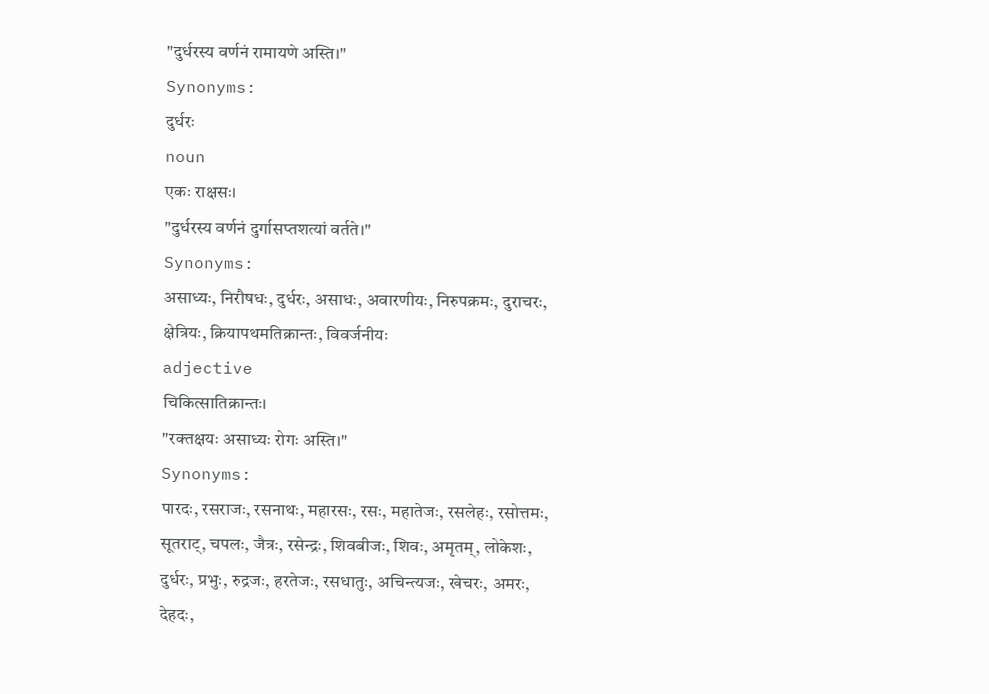"दुर्धरस्य वर्णनं रामायणे अस्ति।"
Synonyms:
दुर्धरः
noun
एकः राक्षसः।
"दुर्धरस्य वर्णनं दुर्गासप्तशत्यां वर्तते।"
Synonyms:
असाध्यः, निरौषधः, दुर्धरः, असाधः, अवारणीयः, निरुपक्रमः, दुराचरः, क्षेत्रियः, क्रियापथमतिक्रान्तः, विवर्जनीयः
adjective
चिकित्सातिक्रान्तः।
"रक्तक्षयः असाध्यः रोगः अस्ति।"
Synonyms:
पारदः, रसराजः, रसनाथः, महारसः, रसः, महातेजः, रसलेहः, रसोत्तमः, सूतराट्, चपलः, जैत्रः, रसेन्द्रः, शिवबीजः, शिवः, अमृतम्, लोकेशः, दुर्धरः, प्रभुः, रुद्रजः, हरतेजः, रसधातुः, अचिन्त्यजः, खेचरः, अमरः, देहदः,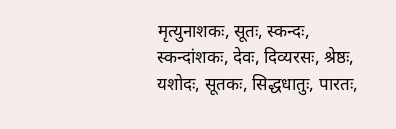मृत्युनाशकः, सूतः, स्कन्दः, स्कन्दांशकः, देवः, दिव्यरसः, श्रेष्ठः, यशोदः, सूतकः, सिद्धधातुः, पारतः,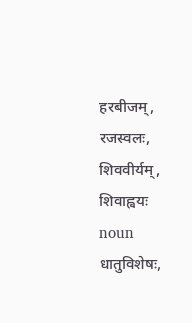हरबीजम्, रजस्वलः, शिववीर्यम्, शिवाह्वयः
noun
धातुविशेषः,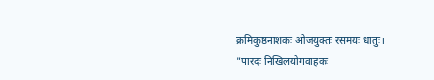क्रमिकुष्ठनाशकः ओजयुक्तः रसमयः धातुः।
"पारदः निखिलयोगवाहकः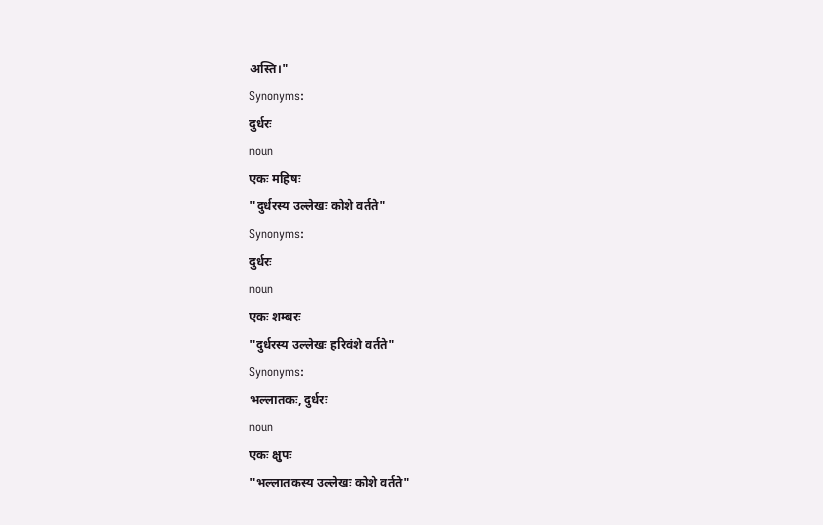अस्ति।"
Synonyms:
दुर्धरः
noun
एकः महिषः
"दुर्धरस्य उल्लेखः कोशे वर्तते"
Synonyms:
दुर्धरः
noun
एकः शम्बरः
"दुर्धरस्य उल्लेखः हरिवंशे वर्तते"
Synonyms:
भल्लातकः, दुर्धरः
noun
एकः क्षुपः
"भल्लातकस्य उल्लेखः कोशे वर्तते"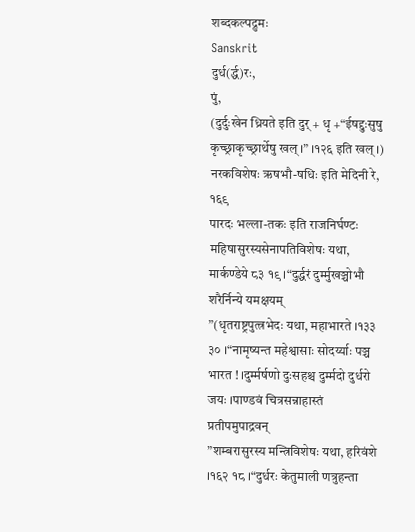शब्दकल्पद्रुमः
Sanskrit
दुर्ध(र्द्ध)रः,
पुं,
(दुर्दुःखेन ध्रियते इति दुर् + धृ +“ईषद्दुःसुषु कृच्छ्राकृच्छ्रार्थेषु खल् ।” ।१२६ इति खल् ।) नरकविशेषः ऋषभौ-षधिः इति मेदिनी रे, १६९
पारदः भल्ला-तकः इति राजनिर्घण्टः
महिषासुरस्यसेनापतिविशेषः यथा, मार्कण्डेये ८३ १९ ।“दुर्द्धरं दुर्म्मुखञ्चोभौ शरैर्निन्ये यमक्षयम्
”(धृतराष्ट्रपुत्त्रभेदः यथा, महाभारते ।१३३ ३० ।“नामृष्यन्त महेश्वासाः सोदर्य्याः पञ्च भारत ! ।दुर्म्मर्षणो दुःसहश्च दुर्म्मदो दुर्धरो जयः ।पाण्डवं चित्रसन्नाहास्तं प्रतीपमुपाद्रवन्
”शम्बरासुरस्य मन्त्रिविशेषः यथा, हरिवंशे ।१६२ १८ ।“दुर्धरः केतुमाली णत्रुहन्ता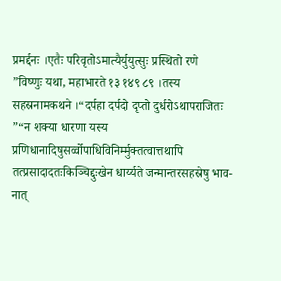प्रमर्द्दनः ।एतैः परिवृतोऽमात्यैर्युयुत्सुः प्रस्थितो रणे
”विष्णुः यथा, महाभारते १३ १४९ ८९ ।तस्य सहस्रनामकथने ।“दर्पहा दर्पदो दृप्तो दुर्धरोऽथापराजितः
”“न शक्या धारणा यस्य प्रणिधानादिषुसर्व्वोपाधिविनिर्म्मुक्तत्वात्तथापि तत्प्रसादादतःकिञ्चिद्दुःखेन धार्य्यते जन्मान्तरसहस्रेषु भाव-नात्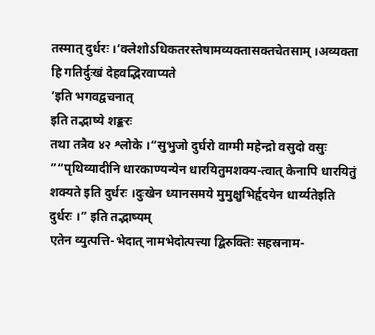तस्मात् दुर्धरः ।‘क्लेशोऽधिकतरस्तेषामव्यक्तासक्तचेतसाम् ।अव्यक्ता हि गतिर्दुःखं देहवद्भिरवाप्यते
’इति भगवद्वचनात्
इति तद्भाष्ये शङ्करः
तथा तत्रैव ४२ श्लोके ।“सुभुजो दुर्घरो वाग्मी महेन्द्रो वसुदो वसुः
”“पृथिव्यादीनि धारकाण्यन्येन धारयितुमशक्य-त्वात् केनापि धारयितुं शक्यते इति दुर्धरः ।दुःखेन ध्यानसमये मुमुक्षुभिर्हृदयेन धार्य्यतेइति दुर्धरः ।” इति तद्भाष्यम्
एतेन व्युत्पत्ति-भेदात् नामभेदोत्पत्त्या द्बिरुक्तिः सहस्रनाम-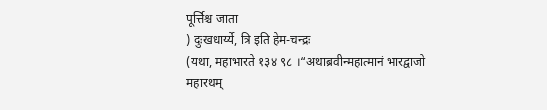पूर्त्तिश्च जाता
) दुःखधार्य्ये, त्रि इति हेम-चन्द्रः
(यथा, महाभारते १३४ ९८ ।“अथाब्रवीन्महात्मानं भारद्वाजो महारथम्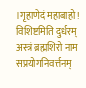।गृहाणेदं महाबाहो ! विशिष्टमिति दुर्धरम्
अस्त्रं ब्रह्मशिरो नाम सप्रयोगनिवर्त्तनम्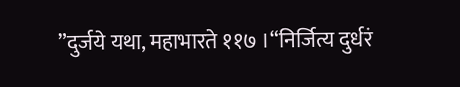”दुर्जये यथा, महाभारते ११७ ।“निर्जित्य दुर्धरं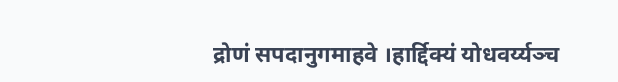द्रोणं सपदानुगमाहवे ।हार्द्दिक्यं योधवर्य्यञ्च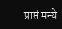प्राप्तं मन्ये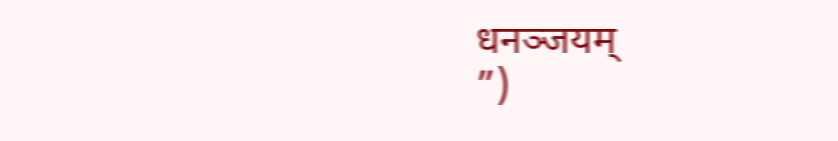धनञ्जयम्
”)